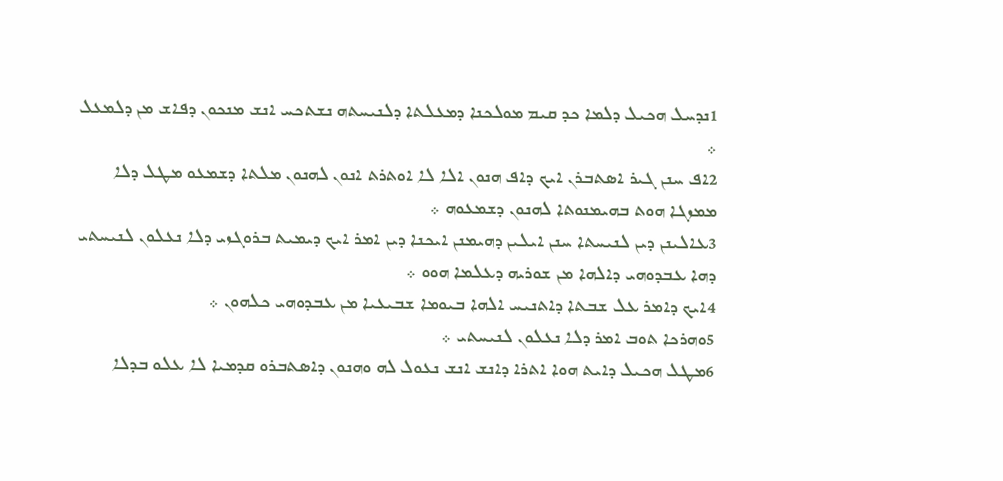1ܢܕܚܠ ܗܟܝܠ ܕܠܡܐ ܟܕ ܩܝܡ ܡܘܠܟܢܐ ܕܡܥܠܬܐ ܕܠܢܝܚܬܗ ܢܫܬܟܚ ܐܢܫ ܡܢܟܘܢ ܕܦܐܫ ܡܢ ܕܠܡܥܠ ܀
2ܐܦ ܚܢܢ ܓܝܪ ܐܤܬܒܪܢ ܐܝܟ ܕܐܦ ܗܢܘܢ ܐܠܐ ܠܐ ܐܘܬܪܬ ܐܢܘܢ ܠܗܢܘܢ ܡܠܬܐ ܕܫܡܥܘ ܡܛܠ ܕܠܐ ܡܡܙܓܐ ܗܘܬ ܒܗܝܡܢܘܬܐ ܠܗܢܘܢ ܕܫܡܥܘܗ ܀
3ܥܐܠܝܢܢ ܕܝܢ ܠܢܝܚܬܐ ܚܢܢ ܐܝܠܝܢ ܕܗܝܡܢܢ ܐܝܟܢܐ ܕܝܢ ܐܡܪ ܐܝܟ ܕܝܡܝܬ ܒܪܘܓܙܝ ܕܠܐ ܢܥܠܘܢ ܠܢܝܚܬܝ ܕܗܐ ܥܒܕܘܗܝ ܕܐܠܗܐ ܡܢ ܫܘܪܝܗ ܕܥܠܡܐ ܗܘܘ ܀
4ܐܝܟ ܕܐܡܪ ܥܠ ܫܒܬܐ ܕܐܬܢܝܚ ܐܠܗܐ ܒܝܘܡܐ ܫܒܝܥܝܐ ܡܢ ܥܒܕܘܗܝ ܟܠܗܘܢ ܀
5ܘܗܪܟܐ ܬܘܒ ܐܡܪ ܕܠܐ ܢܥܠܘܢ ܠܢܝܚܬܝ ܀
6ܡܛܠ ܗܟܝܠ ܕܐܝܬ ܗܘܐ ܐܬܪܐ ܕܐܢܫ ܐܢܫ ܢܥܘܠ ܠܗ ܘܗܢܘܢ ܕܐܤܬܒܪܘ ܩܕܡܝܐ ܠܐ ܥܠܘ ܒܕܠܐ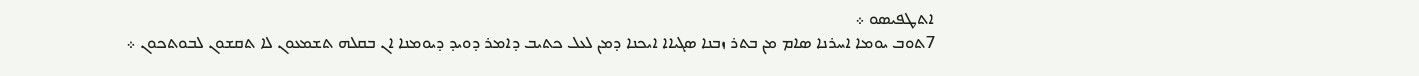ܐܬܛܦܝܤܘ ܀
7ܬܘܒ ܝܘܡܐ ܐܚܪܢܐ ܤܐܡ ܡܢ ܒܬܪ ܙܒܢܐ ܤܓܝܐܐ ܐܝܟܢܐ ܕܡܢ ܠܥܠ ܟܬܝܒ ܕܐܡܪ ܕܘܝܕ ܕܝܘܡܢܐ ܐܢ ܒܩܠܗ ܬܫܡܥܘܢ ܠܐ ܬܩܫܘܢ ܠܒܘܬܟܘܢ ܀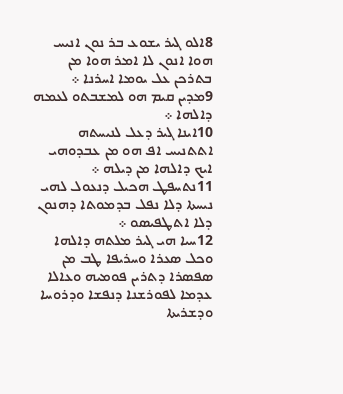8ܐܠܘ ܓܝܪ ܝܫܘܥ ܒܪ ܢܘܢ ܐܢܝܚ ܗܘܐ ܐܢܘܢ ܠܐ ܐܡܪ ܗܘܐ ܡܢ ܒܬܪܟܢ ܥܠ ܝܘܡܐ ܐܚܪܢܐ ܀
9ܡܕܝܢ ܩܝܡ ܗܘ ܠܡܫܒܬܘ ܠܥܡܗ ܕܐܠܗܐ ܀
10ܐܝܢܐ ܓܝܪ ܕܥܠ ܠܢܝܚܬܗ ܐܬܬܢܝܚ ܐܦ ܗܘ ܡܢ ܥܒܕܘܗܝ ܐܝܟ ܕܐܠܗܐ ܡܢ ܕܝܠܗ ܀
11ܢܬܚܦܛ ܗܟܝܠ ܕܢܥܘܠ ܠܗܝ ܢܝܚܬܐ ܕܠܐ ܢܦܠ ܒܕܡܘܬܐ ܕܗܢܘܢ ܕܠܐ ܐܬܛܦܝܤܘ ܀
12ܚܝܐ ܗܝ ܓܝܪ ܡܠܬܗ ܕܐܠܗܐ ܘܟܠ ܤܥܪܐ ܘܚܪܝܦܐ ܛܒ ܡܢ ܤܦܤܪܐ ܕܬܪܝܢ ܦܘܡܝܗ ܘܥܐܠܐ ܥܕܡܐ ܠܦܘܪܫܢܐ ܕܢܦܫܐ ܘܕܪܘܚܐ ܘܕܫܪܝܬܐ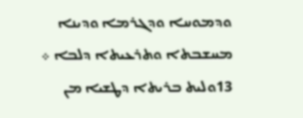ܘܕܡܘܚܐ ܘܕܓܪܡܐ ܘܕܝܢܐ ܡܚܫܒܬܐ ܘܬܪܥܝܬܐ ܕܠܒܐ ܀
13ܘܠܝܬ ܒܪܝܬܐ ܕܛܫܝܐ ܡܢ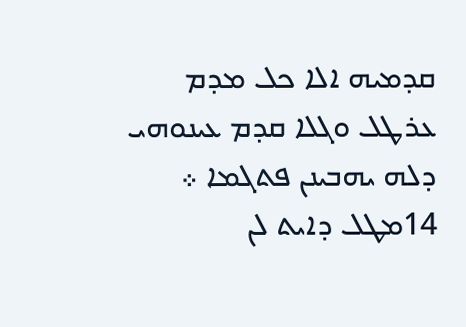ܩܕܡܝܗ ܐܠܐ ܟܠ ܡܕܡ ܥܪܛܠ ܘܓܠܐ ܩܕܡ ܥܝܢܘܗܝ ܕܠܗ ܝܗܒܝܢܢ ܦܬܓܡܐ ܀
14ܡܛܠ ܕܐܝܬ ܠܢ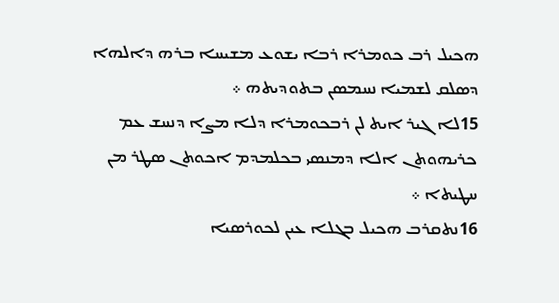ܗܟܝܠ ܪܒ ܟܘܡܪܐ ܪܒܐ ܝܫܘܥ ܡܫܝܚܐ ܒܪܗ ܕܐܠܗܐ ܕܤܠܩ ܠܫܡܝܐ ܢܚܡܤܢ ܒܬܘܕܝܬܗ ܀
15ܠܐ ܓܝܪ ܐܝܬ ܠܢ ܪܒܟܘܡܪܐ ܕܠܐ ܡܨܐ ܕܢܚܫ ܥܡ ܟܪܝܗܘܬܢ ܐܠܐ ܕܡܢܤܝ ܒܟܠܡܕܡ ܐܟܘܬܢ ܤܛܪ ܡܢ ܚܛܝܬܐ ܀
16ܢܬܩܪܒ ܗܟܝܠ ܒܓܠܐ ܥܝܢ ܠܟܘܪܤܝܐ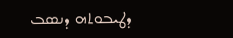ܕܛܝܒܘܬܗ ܕܢܤܒ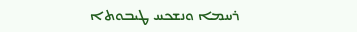ܪܚܡܐ ܘܢܫܟܚ ܛܝܒܘܬܐ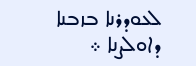ܠܥܘܕܪܢܐ ܒܙܒܢܐ ܕܐܘܠܨܢܐ ܀